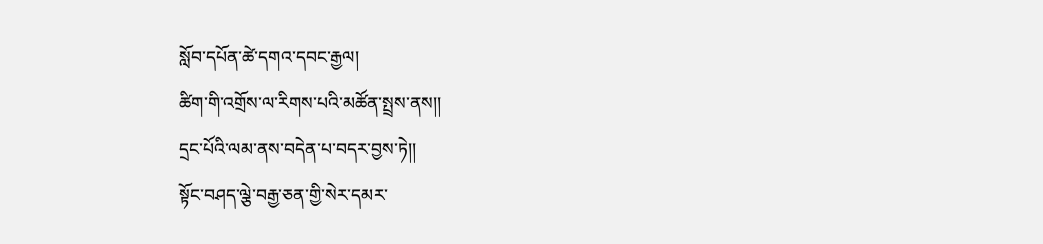སློབ་དཔོན་ཚེ་དགའ་དབང་རྒྱལ།
ཚིག་གི་འགྲོས་ལ་རིགས་པའི་མཚོན་སྤྲས་ནས།།
དྲང་པོའི་ལམ་ནས་བདེན་པ་བདར་བྱས་ཏེ།།
སྟོང་བཤད་ལྕེ་བརྒྱ་ཅན་གྱི་སེར་དམར་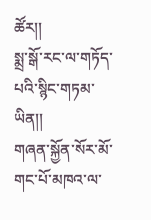ཚོར།།
སྨྲ་སྒོ་རང་ལ་གཏོད་པའི་སྙིང་གཏམ་ཡིན།།
གཞན་སྐྱོན་སོར་མོ་གང་པོ་མཁའ་ལ་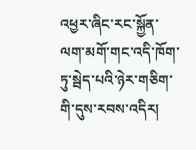འཕྱར་ཞིང་རང་སྐྱོན་ལག་མགོ་གང་འདི་ཁོག་ཏུ་སྦེད་པའི་ཉེར་གཅིག་གི་དུས་རབས་འདིར།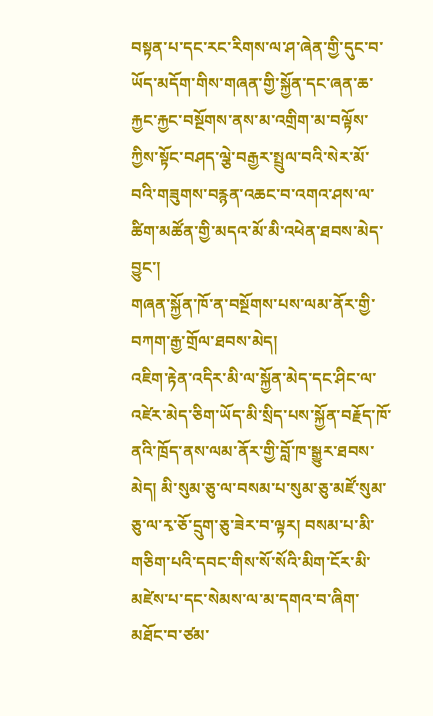བསྟན་པ་དང་རང་རིགས་ལ་ཤ་ཞེན་གྱི་དུང་བ་ཡོད་མདོག་གིས་གཞན་གྱི་སྐྱོན་དང་ཞན་ཆ་རྐྱང་རྐྱང་བསྔོགས་ནས་མ་འགྲིག་མ་བལྟོས་ཀྱིས་སྟོང་བཤད་ལྕེ་བརྒྱར་སྤྲུལ་བའི་སེར་མོ་བའི་གཟུགས་བརྙན་འཆང་བ་འགའ་ཤས་ལ་ཚིག་མཚོན་གྱི་མདའ་མོ་མི་འཕེན་ཐབས་མེད་བྱུང་།
གཞན་སྐྱོན་ཁོ་ན་བསྔོགས་པས་ལམ་ནོར་གྱི་བཀག་རྒྱ་གྲོལ་ཐབས་མེད།
འཇིག་རྟེན་འདིར་མི་ལ་སྐྱོན་མེད་དང་ཤིང་ལ་འཛེར་མེད་ཅིག་ཡོད་མི་སྲིད་པས་སྐྱོན་བརྗོད་ཁོ་ནའི་ཁྲོད་ནས་ལམ་ནོར་གྱི་བློ་ཁ་སྒྱུར་ཐབས་མེད། མི་སུམ་ཅུ་ལ་བསམ་པ་སུམ་ཅུ་མཛོ་སུམ་ཅུ་ལ་རྭ་ཅོ་དྲུག་ཅུ་ཟེར་བ་ལྟར། བསམ་པ་མི་གཅིག་པའི་དབང་གིས་སོ་སོའི་མིག་ངོར་མི་མཛེས་པ་དང་སེམས་ལ་མ་དགའ་བ་ཞིག་མཐོང་བ་ཙམ་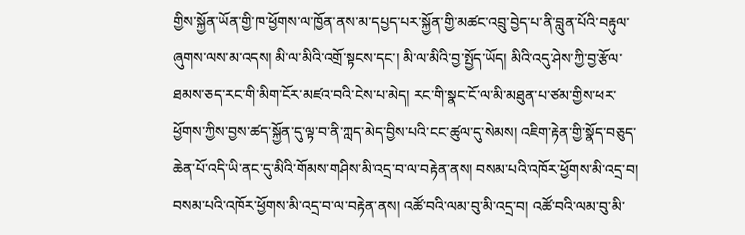གྱིས་སྐྱོན་ཡོན་གྱི་ཁ་ཕྱོགས་ལ་ཁྱོན་ནས་མ་དཔྱད་པར་སྐྱོན་གྱི་མཚང་འབྲུ་བྱེད་པ་ནི་བླུན་པོའི་བརྟུལ་ཞུགས་ལས་མ་འདས། མི་ལ་མིའི་འགྲོ་སྟངས་དང་། མི་ལ་མིའི་བྱ་སྤྱོད་ཡོད། མིའི་འདུ་ཤེས་ཀྱི་བྱ་རྩོལ་ཐམས་ཅད་རང་གི་མིག་ངོར་མཛའ་བའི་ངེས་པ་མེད། རང་གི་སྣང་ངོ་ལ་མི་མཐུན་པ་ཙམ་གྱིས་ཕར་ཕྱོགས་ཀྱིས་བྱས་ཚད་སྐྱོན་དུ་ལྟ་བ་ནི་ཀླད་མེད་བྱིས་པའི་ངང་ཚུལ་དུ་སེམས། འཇིག་རྟེན་གྱི་སྣོད་བཅུད་ཆེན་པོ་འདི་ཡི་ནང་དུ་མིའི་གོམས་གཤིས་མི་འདྲ་བ་ལ་བརྟེན་ནས། བསམ་པའི་འཁོར་ཕྱོགས་མི་འདྲ་བ། བསམ་པའི་འཁོར་ཕྱོགས་མི་འདྲ་བ་ལ་བརྟེན་ནས། འཚོ་བའི་ལམ་བུ་མི་འདྲ་བ། འཚོ་བའི་ལམ་བུ་མི་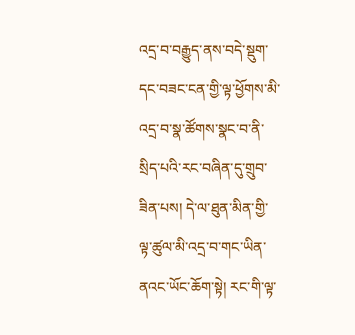འདྲ་བ་བརྒྱུད་ནས་བདེ་སྡུག་དང་བཟང་ངན་གྱི་ལྟ་ཕྱོགས་མི་འདྲ་བ་སྣ་ཚོགས་སྣང་བ་ནི་སྲིད་པའི་རང་བཞིན་དུ་གྲུབ་ཟིན་པས། དེ་ལ་ཐུན་མིན་གྱི་ལྟ་ཚུལ་མི་འདྲ་བ་གང་ཡིན་ནའང་ཡོང་ཆོག་སྟེ། རང་གི་ལྟ་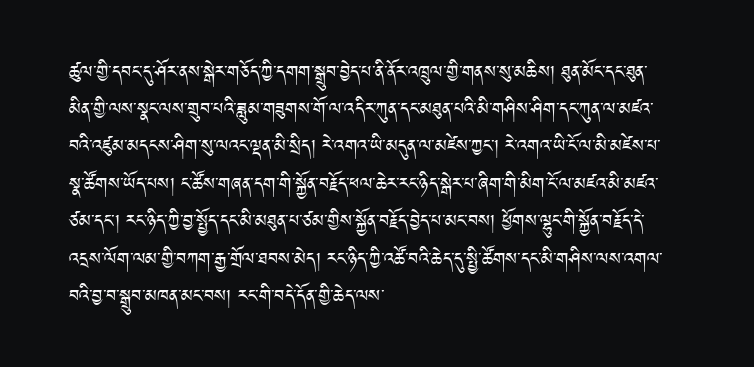ཚུལ་གྱི་དབང་དུ་ཤོར་ནས་སྒེར་གཅོད་ཀྱི་དགག་སྒྲུབ་བྱེད་པ་ནི་ནོར་འཁྲུལ་གྱི་གནས་སུ་མཆིས། ཐུན་མོང་དང་ཐུན་མིན་གྱི་ལས་སྣང་ལས་གྲུབ་པའི་ཟླུམ་གཟུགས་གོ་ལ་འདིར་ཀུན་དང་མཐུན་པའི་མི་གཤིས་ཤིག་དང་ཀུན་ལ་མཛའ་བའི་འཛུམ་མདངས་ཤིག་སུ་ལའང་ལྡན་མི་སྲིད། རེ་འགའ་ཡི་མདུན་ལ་མཛེས་ཀྱང་། རེ་འགའ་ཡི་ངོ་ལ་མི་མཛེས་པ་སྣ་ཚོགས་ཡོད་པས། ང་ཚོས་གཞན་དག་གི་སྐྱོན་བརྗོད་ཕལ་ཆེར་རང་ཉིད་སྒེར་པ་ཞིག་གི་མིག་ངོ་ལ་མཛའ་མི་མཛའ་ཙམ་དང་། རང་ཉིད་ཀྱི་བྱ་སྤྱོད་དང་མི་མཐུན་པ་ཙམ་གྱིས་སྐྱོན་བརྗོད་བྱེད་པ་མང་བས། ཕྱོགས་ལྷུང་གི་སྐྱོན་བརྗོད་དེ་འདྲས་ལོག་ལམ་གྱི་བཀག་རྒྱ་གྲོལ་ཐབས་མེད། རང་ཉིད་ཀྱི་འཚོ་བའི་ཆེད་དུ་སྤྱི་ཚོགས་དང་མི་གཤིས་ལས་འགལ་བའི་བྱ་བ་སྒྲུབ་མཁན་མང་བས། རང་གི་བདེ་དོན་གྱི་ཆེད་ལས་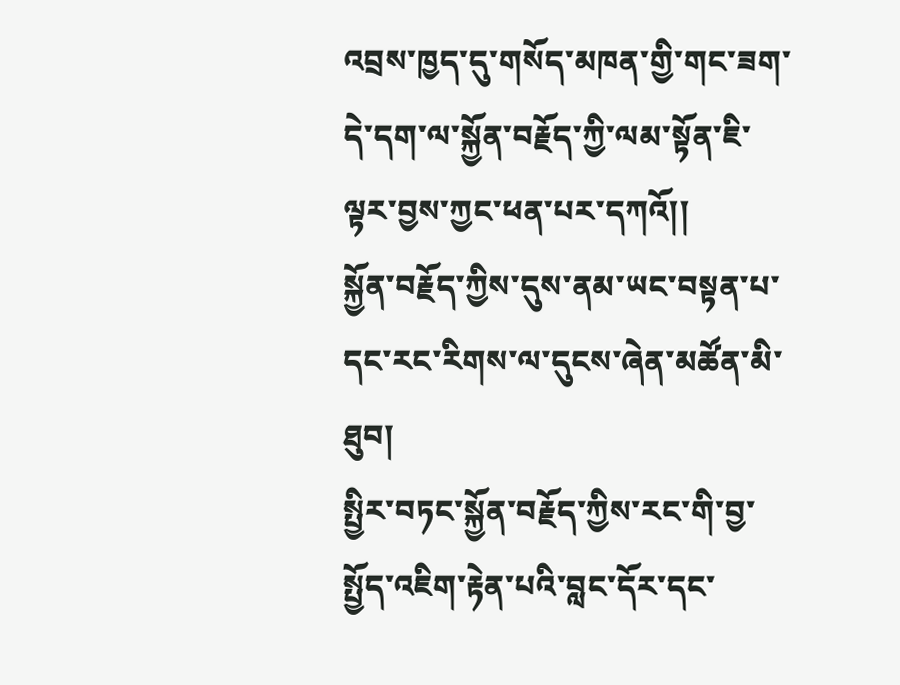འབྲས་ཁྱད་དུ་གསོད་མཁན་གྱི་གང་ཟག་དེ་དག་ལ་སྐྱོན་བརྗོད་ཀྱི་ལམ་སྟོན་ཇི་ལྟར་བྱས་ཀྱང་ཕན་པར་དཀའོ།།
སྐྱོན་བརྗོད་ཀྱིས་དུས་ནམ་ཡང་བསྟན་པ་དང་རང་རིགས་ལ་དུངས་ཞེན་མཚོན་མི་ཐུབ།
སྤྱིར་བཏང་སྐྱོན་བརྗོད་ཀྱིས་རང་གི་བྱ་སྤྱོད་འཇིག་རྟེན་པའི་བླང་དོར་དང་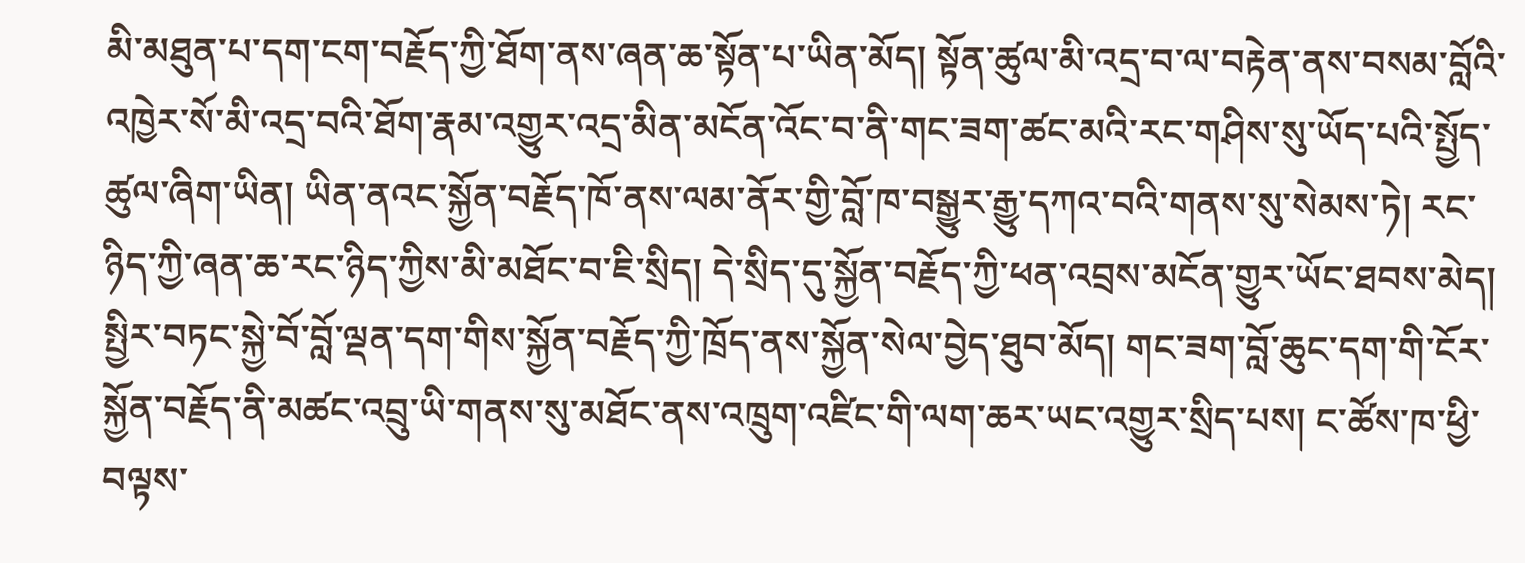མི་མཐུན་པ་དག་ངག་བརྗོད་ཀྱི་ཐོག་ནས་ཞན་ཆ་སྟོན་པ་ཡིན་མོད། སྟོན་ཚུལ་མི་འདྲ་བ་ལ་བརྟེན་ནས་བསམ་བློའི་འཁྱེར་སོ་མི་འདྲ་བའི་ཐོག་རྣམ་འགྱུར་འདྲ་མིན་མངོན་འོང་བ་ནི་གང་ཟག་ཚང་མའི་རང་གཤིས་སུ་ཡོད་པའི་སྤྱོད་ཚུལ་ཞིག་ཡིན། ཡིན་ནའང་སྐྱོན་བརྗོད་ཁོ་ནས་ལམ་ནོར་གྱི་བློ་ཁ་བསྒྱུར་རྒྱུ་དཀའ་བའི་གནས་སུ་སེམས་ཏེ། རང་ཉིད་ཀྱི་ཞན་ཆ་རང་ཉིད་ཀྱིས་མི་མཐོང་བ་ཇི་སྲིད། དེ་སྲིད་དུ་སྐྱོན་བརྗོད་ཀྱི་ཕན་འབྲས་མངོན་གྱུར་ཡོང་ཐབས་མེད། སྤྱིར་བཏང་སྐྱེ་བོ་བློ་ལྡན་དག་གིས་སྐྱོན་བརྗོད་ཀྱི་ཁྲོད་ནས་སྐྱོན་སེལ་བྱེད་ཐུབ་མོད། གང་ཟག་བློ་ཆུང་དག་གི་ངོར་སྐྱོན་བརྗོད་ནི་མཚང་འབྲུ་ཡི་གནས་སུ་མཐོང་ནས་འཁྲུག་འཛིང་གི་ལག་ཆར་ཡང་འགྱུར་སྲིད་པས། ང་ཚོས་ཁ་ཕྱི་བལྟས་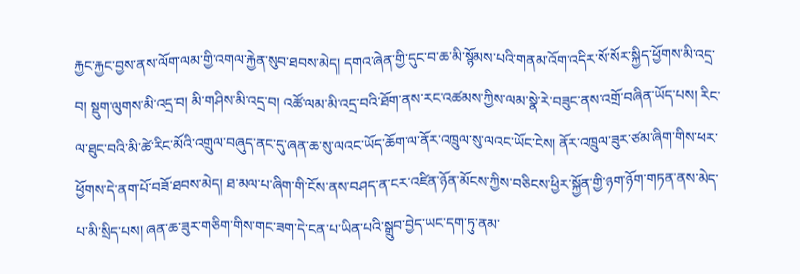རྐྱང་རྐྱང་བྱས་ནས་ལོག་ལམ་གྱི་འགལ་རྐྱེན་སུབ་ཐབས་མེད། དགའ་ཞེན་གྱི་དུང་བ་ཆ་མི་སྙོམས་པའི་གནམ་འོག་འདིར་སོ་སོར་སྐྱིད་ཕྱོགས་མི་འདྲ་བ། སྡུག་ལུགས་མི་འདྲ་བ། མི་གཤིས་མི་འདྲ་བ། འཚོ་ལམ་མི་འདྲ་བའི་ཐོག་ནས་རང་འཚམས་ཀྱིས་ལམ་སྣེ་རེ་བཟུང་ནས་འགྲོ་བཞིན་ཡོད་པས། རིང་ལ་ཐུང་བའི་མི་ཚེ་རིང་མོའི་འགྲུལ་བཞུད་ནང་དུ་ཞན་ཆ་སུ་ལའང་ཡོད་ཆོག་ལ་ནོར་འཁྲུལ་སུ་ལའང་ཡོང་ངེས། ནོར་འཁྲུལ་ཟུར་ཙམ་ཞིག་གིས་ཕར་ཕྱོགས་དེ་ནག་པོ་བཟོ་ཐབས་མེད། ཐ་མལ་པ་ཞིག་གི་ངོས་ནས་བཤད་ན་ངར་འཛིན་ཉོན་མོངས་ཀྱིས་བཅིངས་ཕྱིར་སྐྱོན་གྱི་ཉག་ཉོག་གཏན་ནས་མེད་པ་མི་སྲིད་པས། ཞན་ཆ་ཟུར་གཅིག་གིས་གང་ཟག་དེ་ངན་པ་ཡིན་པའི་སྒྲུབ་བྱེད་ཡང་དག་ཏུ་ནམ་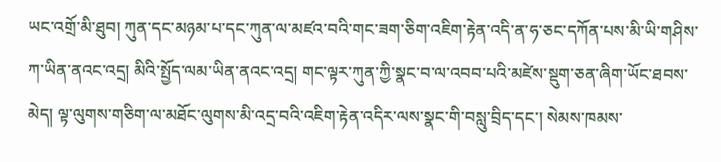ཡང་འགྲོ་མི་ཐུབ། ཀུན་དང་མཉམ་པ་དང་ཀུན་ལ་མཛའ་བའི་གང་ཟག་ཅིག་འཇིག་རྟེན་འདི་ན་ཧ་ཅང་དཀོན་པས་མི་ཡི་གཤིས་ཀ་ཡིན་ནའང་འདྲ། མིའི་སྤྱོད་ལམ་ཡིན་ནའང་འདྲ། གང་ལྟར་ཀུན་ཀྱི་སྣང་བ་ལ་འབབ་པའི་མཛེས་སྡུག་ཅན་ཞིག་ཡོང་ཐབས་མེད། ལྟ་ལུགས་གཅིག་ལ་མཐོང་ལུགས་མི་འདྲ་བའི་འཇིག་རྟེན་འདིར་ལས་སྣང་གི་བསླུ་བྲིད་དང་། སེམས་ཁམས་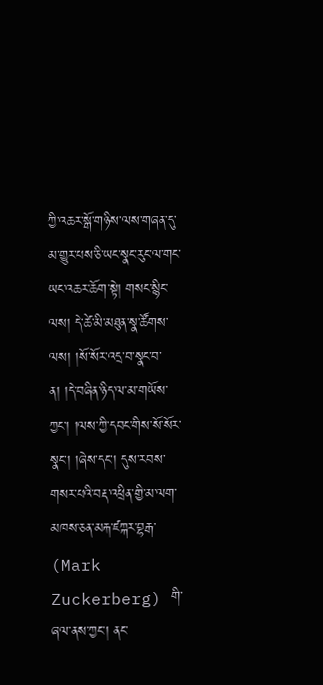ཀྱི་འཆར་སྒོ་གཉིས་ལས་གཞན་དུ་མ་གྱུར་པས་ཅི་ཡང་སྣང་རུང་ལ་གང་ཡང་འཆར་ཆོག་སྟེ། གསང་སྙིང་ལས། དེ་ཚེ་མི་མཐུན་སྣ་ཚོགས་ལས། །སོ་སོར་འདྲ་བ་སྣང་བ་ན། །དེ་བཞིན་ཉིད་ལ་མ་གཡོས་ཀྱང་། །ལས་ཀྱི་དབང་གིས་སོ་སོར་སྣང་། །ཞེས་དང་། དུས་རབས་གསར་པའི་བརྡ་འཕྲིན་གྱི་མ་ལག་མཁས་ཅན་མརྐ་ཛཀྐར་བྷརྒ་ (Mark Zuckerberg) གི་ཞལ་ནས་ཀྱང་། ནང་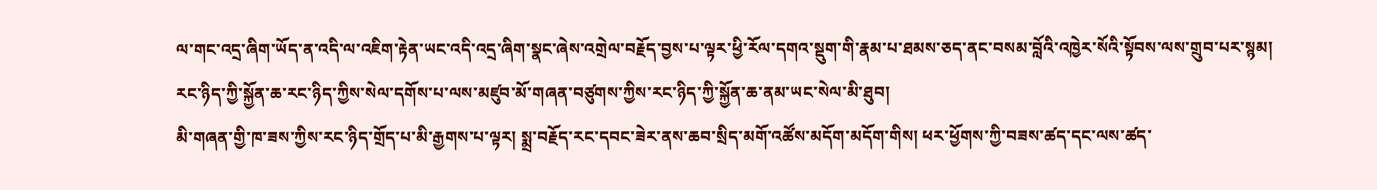ལ་གང་འདྲ་ཞིག་ཡོད་ན་འདི་ལ་འཇིག་རྟེན་ཡང་འདི་འདྲ་ཞིག་སྣང་ཞེས་འགྲེལ་བརྗོད་བྱས་པ་ལྟར་ཕྱི་རོལ་དགའ་སྡུག་གི་རྣམ་པ་ཐམས་ཅད་ནང་བསམ་བློའི་འཁྱེར་སོའི་སྟོབས་ལས་གྲུབ་པར་སྙམ།
རང་ཉིད་ཀྱི་སྐྱོན་ཆ་རང་ཉིད་ཀྱིས་སེལ་དགོས་པ་ལས་མཛུབ་མོ་གཞན་བཙུགས་ཀྱིས་རང་ཉིད་ཀྱི་སྐྱོན་ཆ་ནམ་ཡང་སེལ་མི་ཐུབ།
མི་གཞན་གྱི་ཁ་ཟས་ཀྱིས་རང་ཉིད་གྲོད་པ་མི་རྒྱགས་པ་ལྟར། སྨྲ་བརྗོད་རང་དབང་ཟེར་ནས་ཆབ་སྲིད་མགོ་འཚོས་མདོག་མདོག་གིས། ཕར་ཕྱོགས་ཀྱི་བཟས་ཚད་དང་ལས་ཚད་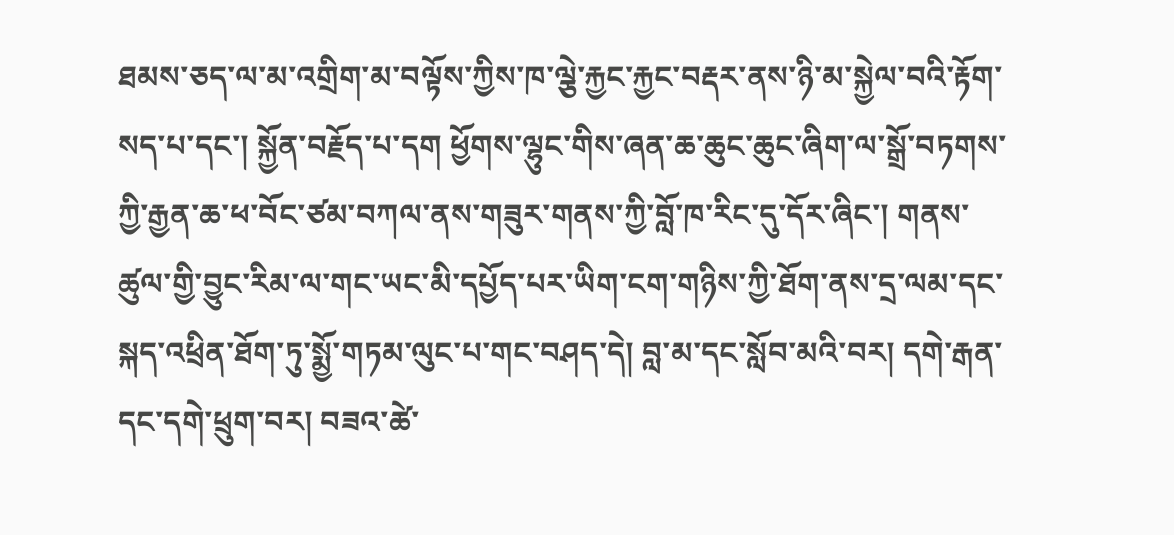ཐམས་ཅད་ལ་མ་འགྲིག་མ་བལྟོས་ཀྱིས་ཁ་ལྕེ་རྐྱང་རྐྱང་བརྡར་ནས་ཉི་མ་སྐྱེལ་བའི་རྟོག་སད་པ་དང་། སྐྱོན་བརྗོད་པ་དག ཕྱོགས་ལྷུང་གིས་ཞན་ཆ་ཆུང་ཆུང་ཞིག་ལ་སྒྲོ་བཏགས་ཀྱི་རྒྱན་ཆ་ཕ་བོང་ཙམ་བཀལ་ནས་གཟུར་གནས་ཀྱི་བློ་ཁ་རིང་དུ་དོར་ཞིང་། གནས་ཚུལ་གྱི་བྱུང་རིམ་ལ་གང་ཡང་མི་དཔྱོད་པར་ཡིག་ངག་གཉིས་ཀྱི་ཐོག་ནས་དྲ་ལམ་དང་སྐད་འཕྲིན་ཐོག་ཏུ་སྨྱོ་གཏམ་ལུང་པ་གང་བཤད་དེ། བླ་མ་དང་སློབ་མའི་བར། དགེ་རྒན་དང་དགེ་ཕྲུག་བར། བཟའ་ཚེ་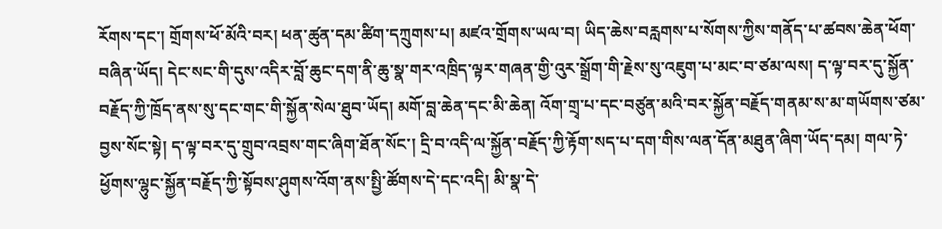རོགས་དང་། གྲོགས་ཕོ་མོའི་བར། ཕན་ཚུན་དམ་ཚིག་དཀྲུགས་པ། མཛའ་གྲོགས་ཡལ་བ། ཡིད་ཆེས་བརླགས་པ་སོགས་ཀྱིས་གནོད་པ་ཚབས་ཆེན་ཕོག་བཞིན་ཡོད། དེང་སང་གི་དུས་འདིར་བློ་ཆུང་དག་ནི་ཆུ་སྣ་གར་འཁྲིད་ལྟར་གཞན་གྱི་འུར་སྒྲོག་གི་རྗེས་སུ་འཇུག་པ་མང་བ་ཙམ་ལས། ད་ལྟ་བར་དུ་སྐྱོན་བརྗོད་ཀྱི་ཁྲོད་ནས་སུ་དང་གང་གི་སྐྱོན་སེལ་ཐུབ་ཡོད། མགོ་བླ་ཆེན་དང་མི་ཆེན། འོག་གྲྭ་པ་དང་བཙུན་མའི་བར་སྐྱོན་བརྗོད་གནམ་ས་མ་གཡོགས་ཙམ་བྱས་སོང་སྟེ། ད་ལྟ་བར་དུ་གྲུབ་འབྲས་གང་ཞིག་ཐོན་སོང་། དྲི་བ་འདི་ལ་སྐྱོན་བརྗོད་ཀྱི་རྟོག་སད་པ་དག་གིས་ལན་དོན་མཐུན་ཞིག་ཡོད་དམ། གལ་ཏེ་ཕྱོགས་ལྷུང་སྐྱོན་བརྗོད་ཀྱི་སྟོབས་ཤུགས་འོག་ནས་སྤྱི་ཚོགས་དེ་དང་འདི། མི་སྣ་དེ་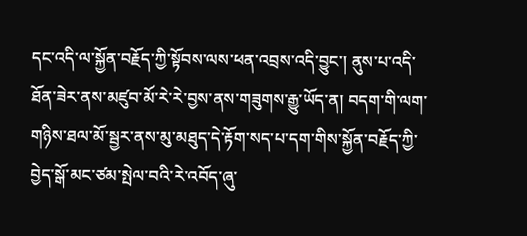དང་འདི་ལ་སྐྱོན་བརྗོད་ཀྱི་སྟོབས་ལས་ཕན་འབྲས་འདི་བྱུང་། ནུས་པ་འདི་ཐོན་ཟེར་ནས་མཛུབ་མོ་རེ་རེ་བྱས་ནས་གཟུགས་རྒྱུ་ཡོད་ན། བདག་གི་ལག་གཉིས་ཐལ་མོ་སྦྱར་ནས་མུ་མཐུད་དེ་རྟོག་སད་པ་དག་གིས་སྐྱོན་བརྗོད་ཀྱི་བྱེད་སྒོ་མང་ཙམ་སྤེལ་བའི་རེ་འབོད་ཞུ་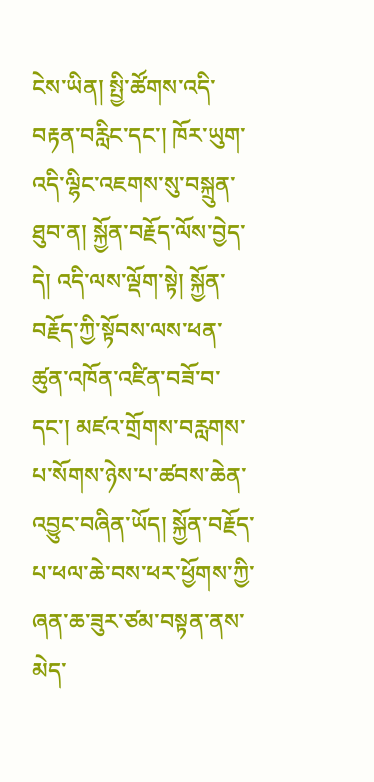ངེས་ཡིན། སྤྱི་ཚོགས་འདི་བརྟན་བརླིང་དང་། ཁོར་ཡུག་འདི་ལྷིང་འཇགས་སུ་བསྐྲུན་ཐུབ་ན། སྐྱོན་བརྗོད་ལོས་བྱེད་དེ། འདི་ལས་ལྡོག་སྟེ། སྐྱོན་བརྗོད་ཀྱི་སྟོབས་ལས་ཕན་ཚུན་འཁོན་འཛིན་བཟོ་བ་དང་། མཛའ་གྲོགས་བརླགས་པ་སོགས་ཉེས་པ་ཚབས་ཆེན་འབྱུང་བཞིན་ཡོད། སྐྱོན་བརྗོད་པ་ཕལ་ཆེ་བས་ཕར་ཕྱོགས་ཀྱི་ཞན་ཆ་ཟུར་ཙམ་བསྟན་ནས་མེད་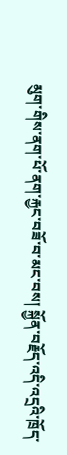མུག་གིས་ནག་པོ་ནག་རྐྱང་བཟོ་བ་མང་བས། སྐྱོན་བརྗོད་འདི་འདྲའི་ཁྲོད་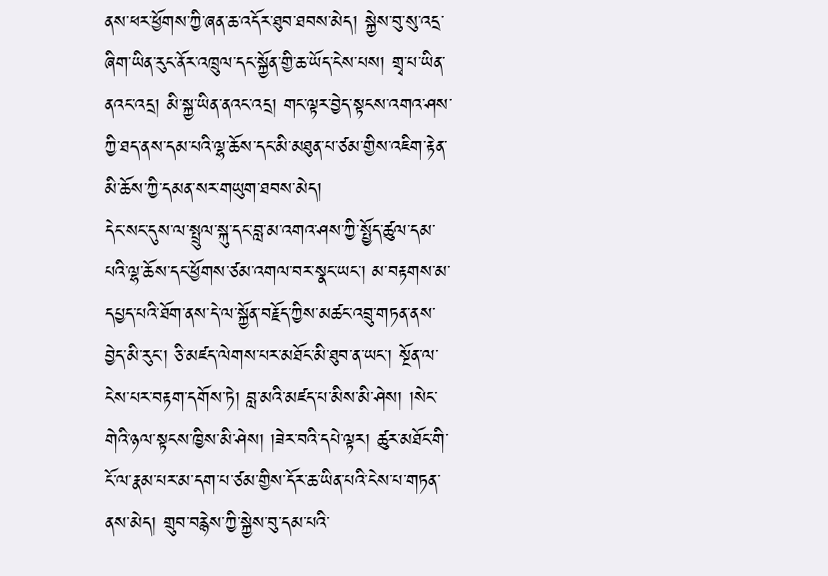ནས་ཕར་ཕྱོགས་ཀྱི་ཞན་ཆ་འདོར་ཐུབ་ཐབས་མེད། སྐྱེས་བུ་སུ་འདྲ་ཞིག་ཡིན་རུང་ནོར་འཁྲུལ་དང་སྐྱོན་གྱི་ཆ་ཡོད་ངེས་པས། གྲྭ་པ་ཡིན་ནའང་འདྲ། མི་སྐྱ་ཡིན་ནའང་འདྲ། གང་ལྟར་བྱེད་སྟངས་འགའ་ཤས་ཀྱི་ཐད་ནས་དམ་པའི་ལྷ་ཆོས་དང་མི་མཐུན་པ་ཙམ་གྱིས་འཇིག་རྟེན་མི་ཆོས་ཀྱི་དམན་སར་གཡུག་ཐབས་མེད།
དེང་སང་དུས་ལ་སྤྲུལ་སྐུ་དང་བླ་མ་འགའ་ཤས་ཀྱི་སྤྱོད་ཚུལ་དམ་པའི་ལྷ་ཆོས་དང་ཕྱོགས་ཙམ་འགལ་བར་སྣང་ཡང་། མ་བརྟགས་མ་དཔྱད་པའི་ཐོག་ནས་དེ་ལ་སྐྱོན་བརྗོད་ཀྱིས་མཚང་འབྲུ་གཏན་ནས་བྱེད་མི་རུང་། ཅི་མཛད་ལེགས་པར་མཐོང་མི་ཐུབ་ན་ཡང་། སྔོན་ལ་ངེས་པར་བརྟག་དགོས་ཏེ། བླ་མའི་མཛད་པ་མིས་མི་ཤེས། །སེང་གེའི་ཉལ་སྟངས་ཁྱིས་མི་ཤེས། །ཟེར་བའི་དཔེ་ལྟར། ཚུར་མཐོང་གི་ངོ་ལ་རྣམ་པར་མ་དག་པ་ཙམ་གྱིས་དོར་ཆ་ཡིན་པའི་ངེས་པ་གཏན་ནས་མེད། གྲུབ་བརྙེས་ཀྱི་སྐྱེས་བུ་དམ་པའི་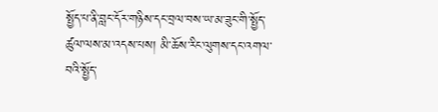སྤྱོད་པ་ནི་བླང་དོར་གཉིས་དང་བྲལ་བས་ཡ་མ་ཟུང་གི་སྤྱོད་ཚུལ་ལས་མ་འདས་པས། མི་ཆོས་རིང་ལུགས་དང་འགལ་བའི་སྤྱོད་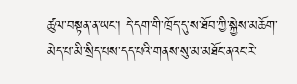ཚུལ་བསྟན་ན་ཡང་། དེ་དག་གི་ཁྲོད་དུ་ས་ཐོབ་ཀྱི་སྐྱེས་མཆོག་མེད་པ་མི་སྲིད་པས་དད་པའི་གནས་སུ་མ་མཐོང་ནའང་རེ་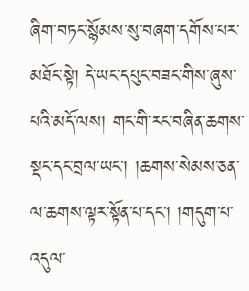ཞིག་བཏང་སྙོམས་སུ་བཞག་དགོས་པར་མཐོང་སྟེ། དེ་ཡང་དཔུང་བཟང་གིས་ཞུས་པའི་མདོ་ལས། གང་གི་རང་བཞིན་ཆགས་སྡང་དང་བྲལ་ཡང་། །ཆགས་སེམས་ཅན་ལ་ཆགས་ལྟར་སྟོན་པ་དང་། །གདུག་པ་འདུལ་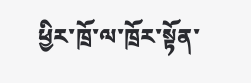ཕྱིར་ཁྲོ་ལ་ཁྲོར་སྟོན་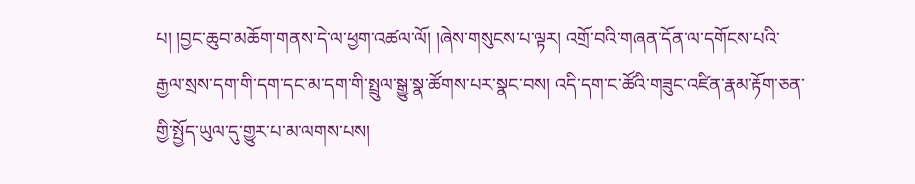པ། །བྱང་ཆུབ་མཆོག་གནས་དེ་ལ་ཕྱག་འཚལ་ལོ། །ཞེས་གསུངས་པ་ལྟར། འགྲོ་བའི་གཞན་དོན་ལ་དགོངས་པའི་རྒྱལ་སྲས་དག་གི་དག་དང་མ་དག་གི་སྤྲུལ་སྒྱུ་སྣ་ཚོགས་པར་སྣང་བས། འདི་དག་ང་ཚོའི་གཟུང་འཛིན་རྣམ་རྟོག་ཅན་གྱི་སྤྱོད་ཡུལ་དུ་གྱུར་པ་མ་ལགས་པས།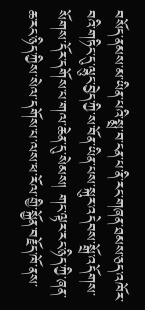བསོད་ནམས་མ་ཡིན་པའི་སྨྲ་བ་ངན་པ་ནི་རང་གཞན་ཐམས་ཅད་འཁོར་བའི་གཏིང་དུ་ལྷུང་བྱེད་ཀྱི་ས་བོན་ཡིན་པས་སྐུར་འདེབས་སྒྲོ་འདོགས་སོགས་དོར་དགོས་པ་གལ་ཆེན་དུ་སེམས། གང་ལྟར་རང་ཉིད་ཀྱི་ཞན་ཆ་རང་ཉིད་ཀྱིས་སེལ་དགོས་པ་ལས་ཕ་རོལ་གྱི་སྐྱོན་བརྗོད་ཁོ་ནས་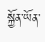སྐྱོན་ཡོན་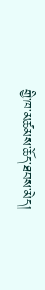གྱི་ཁ་མཚམས་ཆོད་ཐབས་མེད།